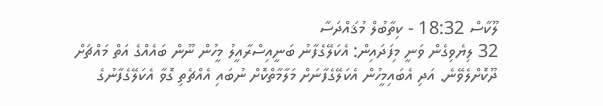ލޫކާސް 18:32 - ކިތާބުލް މުޤައްދަސާ
32 ލިޔެވިގެން ވަނީ މިފަދައިން: އެކަލޭގެފާނު ބަނީއިސްރާއީލު މީހުން ނޫން ބައެއްގެ އަތް މައްޗަށް ދޫކޮށްލެވޭނެ. އަދި އެބައިމީހުން އެކަލޭގެފާނަށް މަލާމާތްކޮށް ނުބައި އެއްޗެތި ގޮވާ އެކަލޭގެފާނުގެ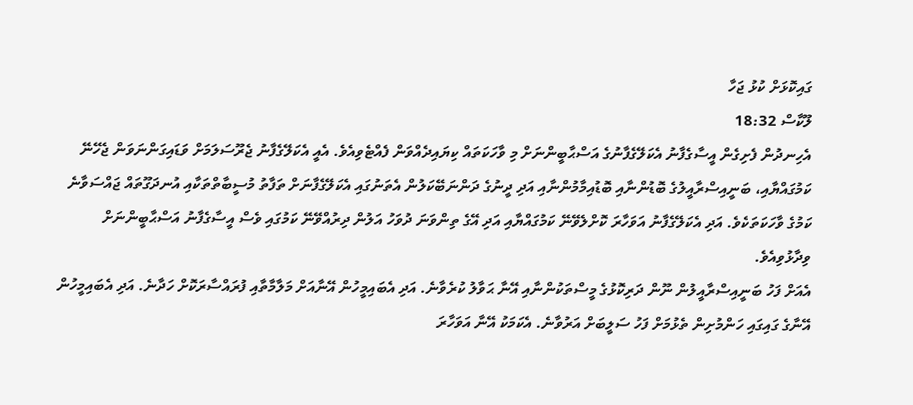ގައިކޮޅަށް ކުޅު ޖަހާ
ލޫކާސް 18:32
އެހިނދުން ފެށިގެން އީސާގެފާނު އެކަލޭގެފާނުގެ އަސްޙާބީންނަށް މި ވާހަކަތައް ކިޔައިދެއްވަން ފެއްޓެވިއެވެ. އެއީ އެކަލޭގެފާނު ޖެރޫސަލަމަށް ވަޑައިގަންނަވަން ޖެހޭނޭ ކަމުގައްޔާއި، ބަނީއިސްރާއީލުގެ ބޮޑުންނާއި ބޮޑުއިމާމުންނާއި އަދި ދީނުގެ ދަންނަބޭކަލުން އެތަނުގައި އެކަލޭގެފާނަށް ތަފާތު މުސީބާތްތަކާއި އުނދަގޫތައް ޖައްސަވާނެ ކަމުގެ ވާހަކަތަކެވެ. އަދި އެކަލޭގެފާނު އަވަހާރަ ކޮށްލެވޭނޭ ކަމުގައްޔާއި އަދި އޭގެ ތިންވަނަ ދުވަހު އަލުން ދިރުއްވޭނޭ ކަމުގައި ވެސް އީސާގެފާނު އަސްޙާބީންނަށް ވިދާޅުވިއެވެ.
އެއަށް ފަހު ބަނީއިސްރާއީލުން ނޫން ދަރިކޮޅުގެ މީސްތަކުންނާއި އޭނާ ޙަވާލު ކުރެވާނެ. އަދި އެބައިމީހުން އޭނާއަށް މަލާމާތާއި ފުރައްސާރަކޮށް ހަދާނެ. އަދި އެބައިމީހުން އޭނާގެ ގައިގައި ހަންމުށިން ތެޅުމަށް ފަހު ސަލީބަށް އަރުވާނެ. އެކަމަކު އޭނާ އަވަހާރަ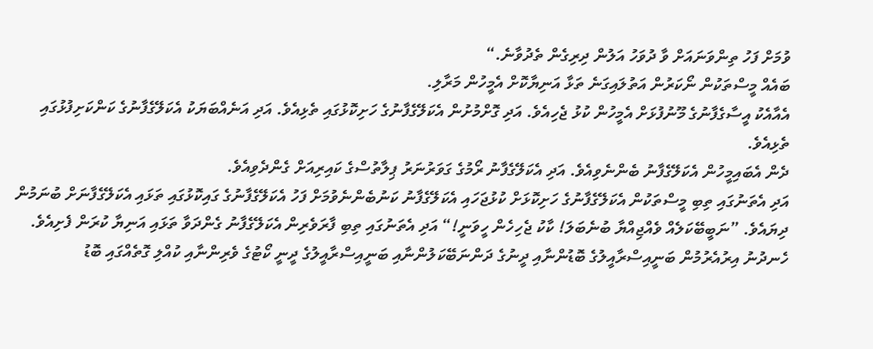ވުމަށް ފަހު ތިންވަނައަށް ވާ ދުވަހު އަލުން ދިރިގެން ތެދުވާނެ.“
ބައެއް މީސްތަކުން ނޯކަރުން އަތުލައިގަނެ ތަޅާ އަނިޔާކޮށް އެމީހުން މަރާލި.
އެއާއެކު އީސާގެފާނުގެ މޫނުފުޅަށް އެމީހުން ކުޅު ޖެހިއެވެ. އަދި ގޮށްމުށުން އެކަލޭގެފާނުގެ ހަށިކޮޅުގައި ތެޅިއެވެ. އަދި އަނެއްބަޔަކު އެކަލޭގެފާނުގެ ކަންކަށިފުޅުގައި ތެޅިއެވެ.
ދެން އެބައިމީހުން އެކަލޭގެފާނު ބެންނެވިއެވެ. އަދި އެކަލޭގެފާނު ރޯމުގެ ގަވަރުނަރު ޕިލާތުސްގެ ކައިރިއަށް ގެންދެވިއެވެ.
އަދި އެތަނުގައި ތިބި މީސްތަކުން އެކަލޭގެފާނުގެ ހަށިކޮޅަށް ކުޅުޖަހައި އެކަލޭގެފާނު ކަނުބެންނެވުމަށް ފަހު އެކަލޭގެފާނުގެ ގައިކޮޅުގައި ތަޅައި އެކަލޭގެފާނަށް ބުނަމުން ދިޔައެވެ. ”ނަބީބޭކަލެއް ވެއްޖިއްޔާ ބުނެބަލަ! ކާކު ޖެހިހެން ހީވަނީ!“ އަދި އެތަނުގައި ތިބި ފާރަވެރިން އެކަލޭގެފާނު ގެންދަވާ ތަޅައި އަނިޔާ ކުރަން ފެށިއެވެ.
ހެނދުނު އިރުއެރުމުން ބަނީއިސްރާއީލުގެ ބޮޑުންނާއި ދީނުގެ ދަންނަބޭކަލުންނާއި ބަނީއިސްރާއީލުގެ ދީނީ ކޯޓުގެ ވެރިންނާއި ކުއްލި ގޮތެއްގައި ބޮޑު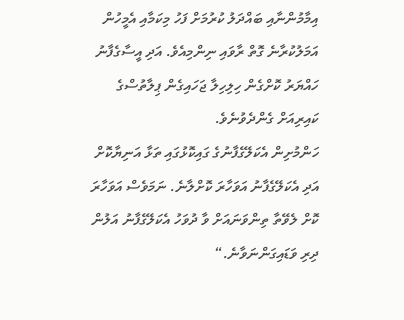އިމާމުންނާއި ބައްދަލު ކުރުމަށް ފަހު މިކަމާއި އެމީހުން އަމަލުކުރާނެ ގޮތް ރާވައި ނިންމިއެވެ. އަދި އީސާގެފާނު ހައްޔަރު ކޮށްގެން ހިލިހިލާ ޖަހައިގެން ޕިލާތުސްގެ ކައިރިއަށް ގެންދެވުނެވެ.
ހަންމުށިން އެކަލޭގެފާނުގެ ގައިކޮޅުގައި ތަޅާ އަނިޔާކޮށް އަދި އެކަލޭގެފާނު އަވަހާރަ ކޮށްލާނެ. ނަމަވެސް އަވަހާރަ ކޮށް ލެވޭތާ ތިންވަނައަށް ވާ ދުވަހު އެކަލޭގެފާނު އަލުން ދިރި ވަޑައިގަންނަވާނެ.“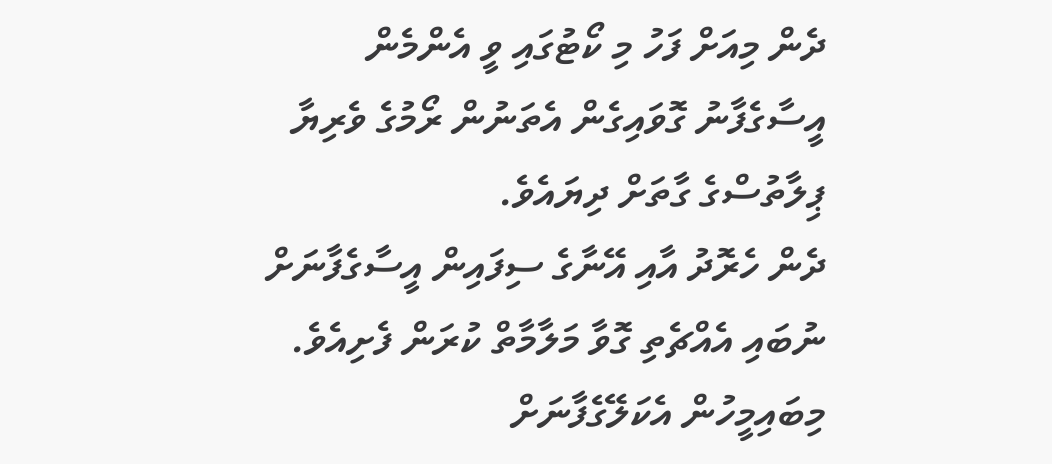ދެން މިއަށް ފަހު މި ކޯޓުގައި ވީ އެންމެން އީސާގެފާނު ގޮވައިގެން އެތަނުން ރޯމުގެ ވެރިޔާ ޕިލާތުސްގެ ގާތަށް ދިޔައެވެ.
ދެން ހެރޮދު އާއި އޭނާގެ ސިފައިން އީސާގެފާނަށް ނުބައި އެއްޗެތި ގޮވާ މަލާމާތް ކުރަން ފެށިއެވެ. މިބައިމީހުން އެކަލޭގެފާނަށް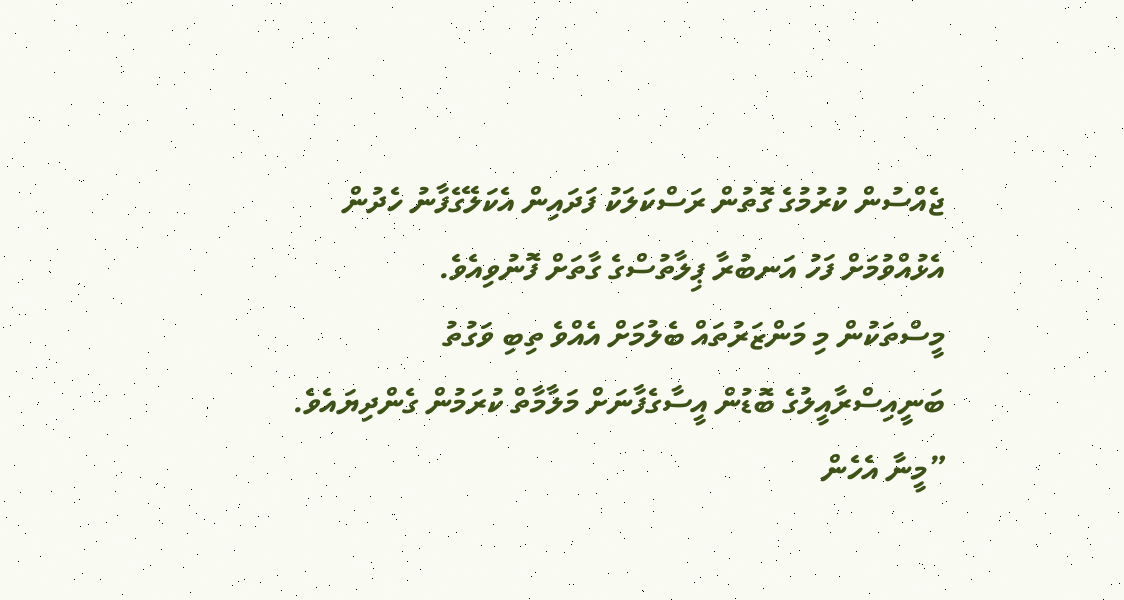ޖެއްސުން ކުރުމުގެ ގޮތުން ރަސްކަލަކު ފަދައިން އެކަލޭގެފާނު ހެދުން އެޅުއްވުމަށް ފަހު އަނބުރާ ޕިލާތުސްގެ ގާތަށް ފޮނުވިއެވެ.
މީސްތަކުން މި މަންޒަރުތައް ބެލުމަށް އެއްވެ ތިބި ވަގުތު ބަނީއިސްރާއީލުގެ ބޮޑުން އީސާގެފާނަށް މަލާމާތް ކުރަމުން ގެންދިޔައެވެ. ”މީނާ އެހެން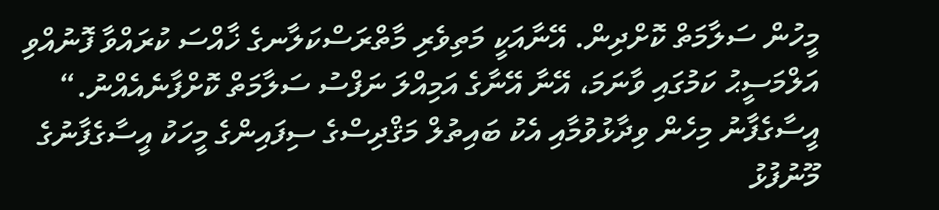މީހުން ސަލާމަތް ކޮށްދިން. އޭނާއަކީ މަތިވެރި މާތްރަސްކަލާނގެ ޚާއްސަ ކުރައްވާ ފޮނުއްވި އަލްމަސީޙު ކަމުގައި ވާނަމަ، އޭނާ އޭނާގެ އަމިއްލަ ނަފްސު ސަލާމަތް ކޮށްފާނެއެއްނު.“
އީސާގެފާނު މިހެން ވިދާޅުވުމާއި އެކު ބައިތުލް މަޤްދިސްގެ ސިފައިންގެ މީހަކު އީސާގެފާނުގެ މޫނުފުޅު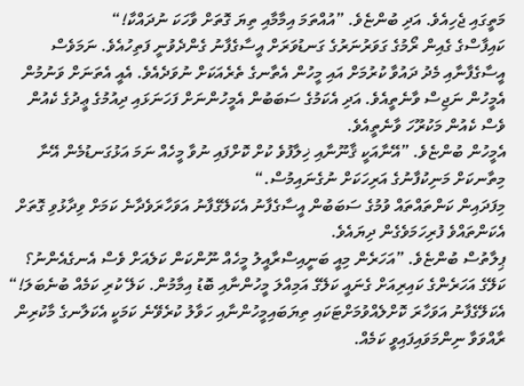މަތީގައި ޖެހިއެވެ. އަދި ބުންޏެވެ. ”އުއްތަމަ އިމާމާއި ތިޔަ ގޮތަށް ވާހަކަ ނުދައްކާ!“
ކައިފާސްގެ ގެއިން ރޯމުގެ ގަވަރުނަރުގެ ގަނޑުވަރަށް އީސާގެފާނު ގެންދެވުނީ ފަތިހުއެވެ. ނަމަވެސް އީސާގެފާނާއި މެދު ދައުވާ ކުރުމަށް އައި މީހުން އެތާނގެ ތެރެއަކަށް ނުވަދެއެވެ. އެއީ އެތަނަށް ވަނުމުން އެމީހުން ނަޖިސް ވާނެތީއެވެ. އަދި އެކަމުގެ ސަބަބުން އެމީހުންނަށް ފަހަނަޅައި ދިއުމުގެ ޢީދުގެ ކެއުން ވެސް ކެއުން މަކުރޫހަ ވާނެތީއެވެ.
އެމީހުން ބުންޏެވެ. ”އޭނާއަކީ ޤާނޫނާއި ޚިލާފުވެ ކުށް ކޮށްފައި ނުވާ މީހެއް ނަމަ އަޅުގަނޑުމެން އޭނާ މިތާނކަށް މަނިކުފާނުގެ އަރިހަކަށް ނުގެނައިމުސް.“
މިފަދައިން ކަންތައްތައް ވުމުގެ ސަބަބުން އީސާގެފާނު އެކަލޭގެފާނު އަވަހާރަވެދާނެ ކަމަށް ވިދާޅުވި ގޮތަށް އެކަންތައްވެ ފުރިހަމަވެގެން ދިޔައެވެ.
ޕިލާތުސް ބުންޏެވެ. ”އަހަރެން މިއީ ބަނީއިސްރާއީލު މީހެއް ނޫންކަން ކަލެއަށް ވެސް އެނގެއެންނު؟ ކަލޭގެ އަހަރެންގެ ކައިރިއަށް ގެނައީ ކަލޭގެ އަމިއްލަ މީހުންނާއި ބޮޑު އިމާމުން. ކަލޭ ކުރި ކަމެއް ބުނެބަލަ!“
އެކަލޭގެފާނު އަވަހާރަ ކޮށްލެއްވުމަށްޓަކައި ތިޔަބައިމީހުންނާއި ހަވާލު ކުރެވޭނެ ކަމަކީ އެކަލާނގެ މާކުރިން ރާއްވަވާ ނިންމަވައިފައިވީ ކަމެއް.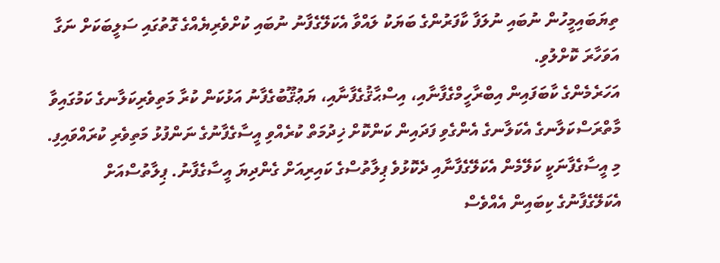ތިޔަބައިމީހުން ނުބައި ނުލަފާ ކާފަރުންގެ ބަޔަކު ލައްވާ އެކަލޭގެފާނު ނުބައި ކުށްވެރިޔެއްގެ ގޮތުގައި ސަލީބަކަށް ނަގާ އަވަހާރަ ކޮށްލުވި.
އަހަރެމެންގެ ކާބަފައިން އިބްރާހީމްގެފާނާއި، އިސްޙާޤުގެފާނާއި، ޔަޢުޤޫބުގެފާނު އަޅުކަން ކުރާ މަތިވެރިކަލާނގެ ކަމުގައިވާ މާތްރަސްކަލާނގެ އެކަލާނގެ އެންގެވި ފަދައިން ކަންކޮށް ޚިދުމަތް ކުރެއްވި އީސާގެފާނުގެ ނަންފުޅު މަތިވެރި ކުރައްވައިފި. މި އީސާގެފާނަކީ ކަލޭމެން އެކަލޭގެފާނާއި ދެކޮޅުވެ ޕިލާތުސްގެ ކައިރިއަށް ގެންދިޔަ އީސާގެފާނު. ޕިލާތުސްއަށް އެކަލޭގެފާނުގެ ކިބައިން އެއްވެސް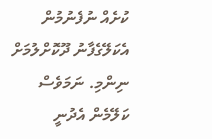ކުށެއް ނުފެނުމުން އެކަލޭގެފާނު ދޫކޮށްލުމަށް ނިންމި. ނަމަވެސް ކަލޭމެން އެދުނީ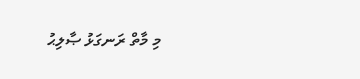މި މާތް ރަނގަޅު ޞާލިޙު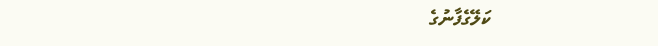ކަލޭގެފާނުގެ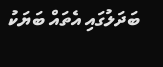ބަދަލުގައި އެތައް ބަޔަކު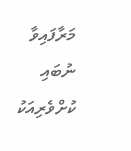މަރާފައިވާ ނުބައި ކުށްވެރިއަކު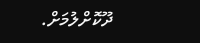ދޫކޮށްލުމަށް.